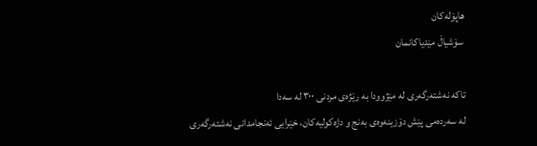هاپۆلەکان
سۆشیاڵ مێدیاکانمان

تاکە نەشتەرگەری لە مێژوودا بە رێژەی مردنی ٣٠٠ لە سەدا
لە سەردەمی پێش دۆزینەوەی بەنج و دژەکولیەکان، خێرایی ئەنجامدانی نەشتەرگەری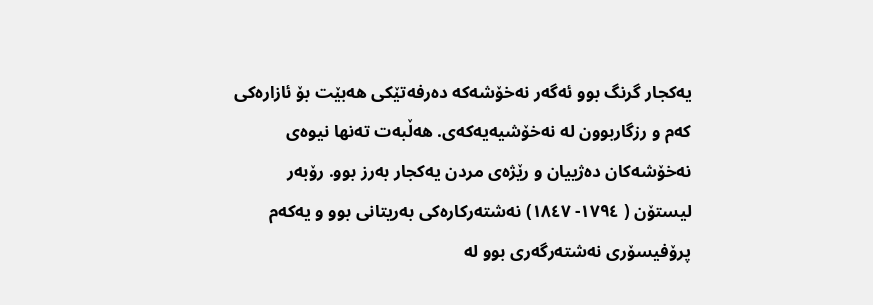یەکجار گرنگ بوو ئەگەر نەخۆشەکە دەرفەتێکی هەبێت بۆ ئازارەکی کەم و رزگاربوون لە نەخۆشیەیەکەی. هەڵبەت تەنها نیوەی نەخۆشەکان دەژییان و رێژەی مردن یەکجار بەرز بوو. رۆبەر لیستۆن ( ١٧٩٤- ١٨٤٧) نەشتەرکارەکی بەریتانی بوو و یەکەم پرۆفیسۆری نەشتەرگەری بوو لە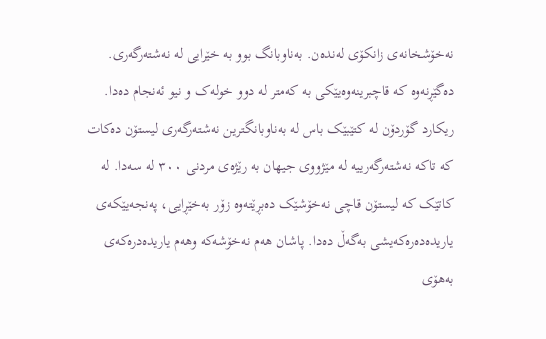نەخۆشخانەی زانکۆی لەندەن. بەناوبانگ بوو بە خێرایی لە نەشتەرگەری. دەگێڕنەوە کە قاچبرینەوەیێکی بە کەمتر لە دوو خولەک و نیو ئەنجام دەدا. ریکارد گۆردۆن لە کتێبێک باس لە بەناوبانگترین نەشتەرگەری لیستۆن دەکات کە تاکە نەشتەرگەرییە لە مێژووی جیهان بە رێژەی مردنی ٣٠٠ لە سەدا. لە کاتێک کە لیستۆن قاچی نەخۆشێک دەبڕێتەوە زۆر بەخێڕایی، پەنجەیێکەی یاریدەدەرەکەیشی بەگەڵ دەدا. پاشان هەم نەخۆشەکە وهەم یاریدەدرەکەی بەهۆی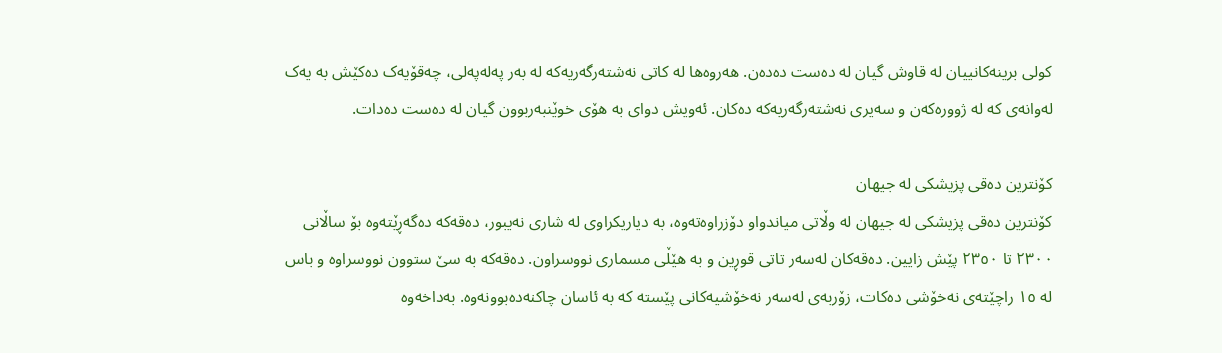کولی برینەکانییان لە قاوش گیان لە دەست دەدەن. هەروەها لە کاتی نەشتەرگەریەکە لە بەر پەلەپەلی، چەقۆیەک دەکێش بە یەک لەوانەی کە لە ژوورەکەن و سەیری نەشتەرگەریەکە دەکان. ئەویش دوای بە هۆی خوێنبەربوون گیان لە دەست دەدات.

کۆنترین دەقی پزیشکی لە جیهان
کۆنترین دەقی پزیشکی لە جیهان لە وڵاتی میاندواو دۆزراوەتەوە، بە دیاریکراوی لە شاری نەیبور، دەقەکە دەگەڕێتەوە بۆ ساڵانی ٢٣٠٠ تا ٢٣٥٠ پێش زایین. دەقەکان لەسەر تاتی قوڕین و بە هێڵی مسماری نووسراون. دەقەکە بە سێ ستوون نووسراوە و باس لە ١٥ راچێتەی نەخۆشی دەکات، زۆربەی لەسەر نەخۆشیەکانی پێستە کە بە ئاسان چاکنەدەبوونەوە. بەداخەوە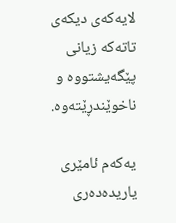لایەکەی دیکەی تاتەکە زیانی پێگەیشتووە و ناخوێندڕێتەوە.

یەکەم ئامێری یاریدەدەری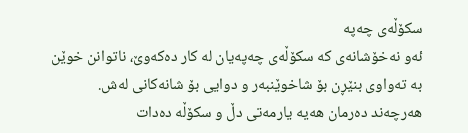سکۆڵەی چەپە
ئەو نەخۆشانەی کە سکۆڵەی چەپەیان لە کار دەکەوێ، ناتوانن خوێن بە تەواوی بنێڕن بۆ شاخوێنبەر و دوایی بۆ شانەکانی لەش. هەرچەند دەرمان هەیە یارمەتی دڵ و سکۆڵە دەدات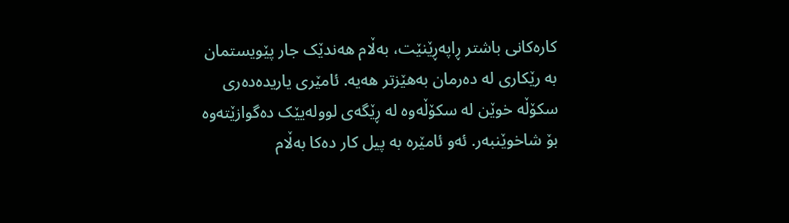کارەکانی باشتر ڕاپەڕێنێت، بەڵام هەندێک جار پێویستمان بە رێکاری لە دەرمان بەهێزتر هەیە. ئامێری یاریدەدەری سکۆڵە خوێن لە سکۆڵەوە لە ڕێگەی لوولەیێک دەگوازێتەوە بۆ شاخوێنبەر. ئەو ئامێرە بە پیل کار دەکا بەڵام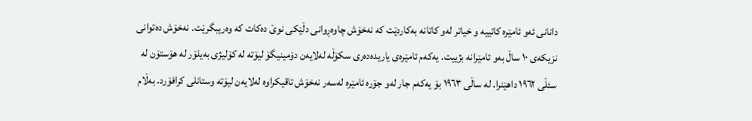دانانی ئەو ئامێرە کاتییە و خیاتر لەو کاتانە بەکاردێت کە نەخۆش چاوەڕوانی دڵێکی نوێ دەکات کە وەریبگرێت. نەخۆش دەتوانی نزیکەی ١٠ ساڵ بەو ئامێرانە بژییت. یەکەم ئامێرەی یاریدەدەری سکۆڵە لەلایەن دۆمینیگۆ لیۆتە لە کۆلیژی بەیلۆر لە هۆستۆن لە سئڵی ١٩٦٢ داهێنرا. لە ساڵی ١٩٦٣ بۆ یەکەم جار لەو جۆرە ئامێرە لەسەر نەخۆش تاقیکراوە لەلایەن لیۆتە وستانلی کرافۆرد. بەڵام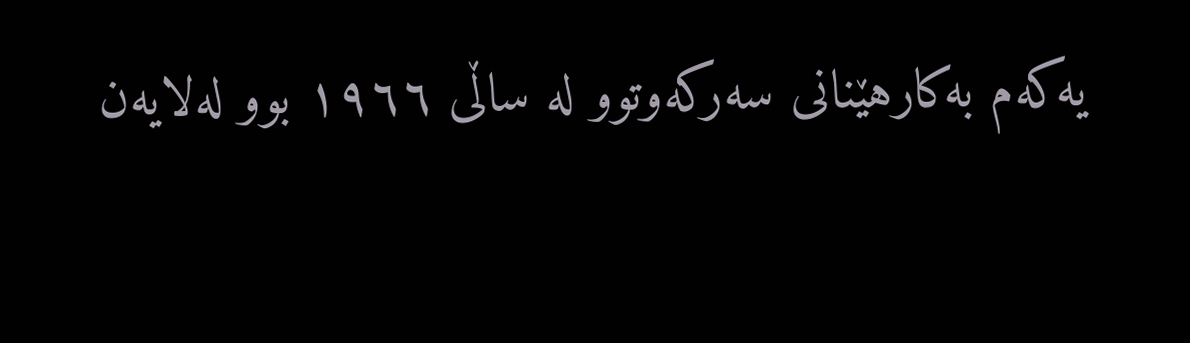یەکەم بەکارهێنانی سەرکەوتوو لە ساڵی ١٩٦٦ بوو لەلایەن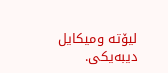لیۆتە ومیکایل دیبەیکی.